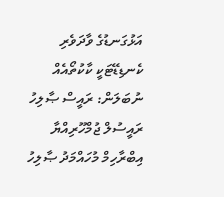އަޅުގަނޑުގެ ވާދަވެރި ކެނޑިޑޭޓަކީ ކާކުތޯއެއް ނުބަލަން: ރައީސް ޞާލިހު
ރައީސުލް ޖުމްހޫރިއްޔާ އިބްރާހިމް މުހައްމަދު ޞާލިހު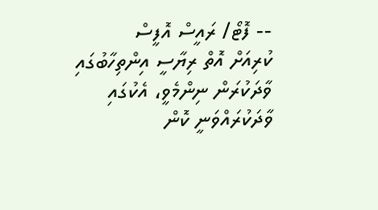-- ފޮޓޯ/ ރައީސް އޮފީސް
ކުރިއަށް އޮތް ރިޔާސީ އިންތިހާބުގައި ވާދަކުރަން ނިންމެވީ، އެކުގައި ވާދަކުރައްވަނީ ކޮން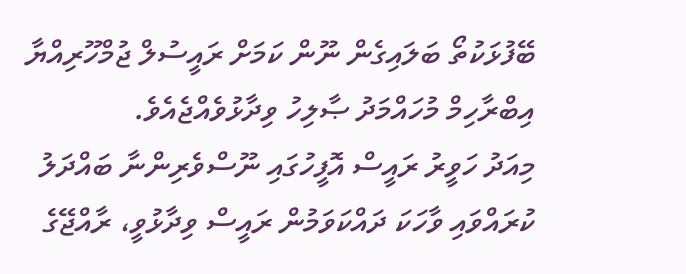ބޭފުޅަކުތޯ ބަލައިގެން ނޫން ކަމަށް ރައީސުލް ޖުމްހޫރިއްޔާ އިބްރާހިމް މުހައްމަދު ޞާލިހު ވިދާޅުވެއްޖެއެވެ.
މިއަދު ހަވީރު ރައީސް އޮފީހުގައި ނޫސްވެރިންނާ ބައްދަލު ކުރައްވައި ވާހަކަ ދައްކަވަމުން ރައީސް ވިދާޅުވީ، ރާއްޖޭގެ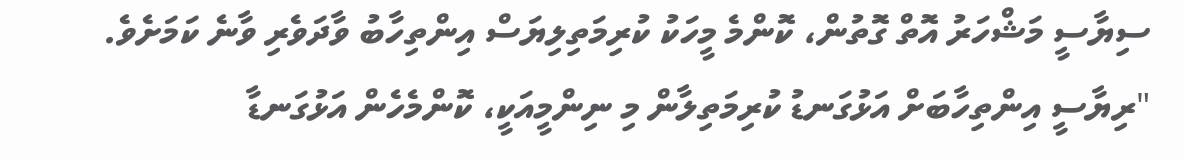ސިޔާސީ މަޝްހަރު އޮތް ގޮތުން، ކޮންމެ މީހަކު ކުރިމަތިލިޔަސް އިންތިހާބު ވާދަވެރި ވާނެ ކަމަށެވެ.
"ރިޔާސީ އިންތިހާބަށް އަޅުގަނޑު ކުރިމަތިލާން މި ނިންމީއަކީ، ކޮންމެހެން އަޅުގަނޑާ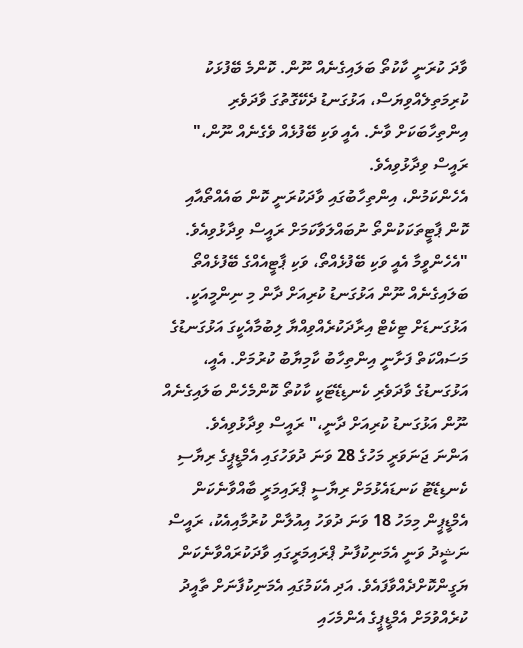ވާދަ ކުރަނީ ކާކުތޯ ބަލައިގެނެއް ނޫން. ކޮންމެ ބޭފުޅަކު ކުރިމަތިލެއްވިޔަސް، އަޅުގަނޑު ދެކޭގޮތުގަ ވާދަވެރި އިންތިހާބަކަށް ވާނެ. އެއީ ވަކި ބޭފުޅެއް ވެގެނެއް ނޫން،" ރައީސް ވިދާޅުވިއެވެ.
އެހެންކަމުން، އިންތިހާބުގައި ވާދަކުރަނީ ކޮން ބައެއްތޯއާއި ކޮން ޕާޓީތަކަކުންތޯ ނުބައްލަވާކަމަށް ރައީސް ވިދާޅުވިއެވެ.
"އެހެންވީމާ އެއީ ވަކި ބޭފުޅެއްތޯ، ވަކި ޕާޓީއެއްގެ ބޭފުޅެއްތޯ ބަލައިގެނެއް ނޫން އަޅުގަނޑު ކުރިއަށް ދާން މި ނިންމީއަކީ. އަޅުގަނޑަށް ޓިކެޓް އިރާދަކުރެއްވިއްޔާ ލިބުމާއެކީގަ އަޅުގަނޑުގެ މަސައްކަތް ފަށާނީ އިންތިހާބު ކާމިޔާބު ކުރުމަށް. އެއީ، އަޅުގަނޑުގެ ވާދަވެރި ކެނޑިޑޭޓަކީ ކާކުތޯ ކޮންމެހެން ބަލައިގެނެއް ނޫން އަޅުގަނޑު ކުރިއަށް ދާނީ،" ރައީސް ވިދާޅުވިއެވެ.
އަންނަ ޖަނަވަރީ މަހުގެ 28 ވަނަ ދުވަހުގައި އެމްޑީޕީގެ ރިޔާސި ކެނޑިޑޭޓު ކަނޑައެޅުމަށް ރިޔާސީ ޕްރައިމަރީ ބާއްވާނެކަން އެމްޑީޕީން މިމަހު 18 ވަނަ ދުވަހު އިއުލާން ކުރުމާއިއެކު، ރައީސް ނަޝީދު ވަނީ އެމަނިކުފާނު ޕްރައިމަރީގައި ވާދަކުރައްވާނެކަން ޔަގީންކޮށްދެއްވާފައެވެ. އަދި އެކަމުގައި އެމަނިކުފާނަށް ތާއީދު ކުރެއްވުމަށް އެމްޑީޕީގެ އެންމެހައި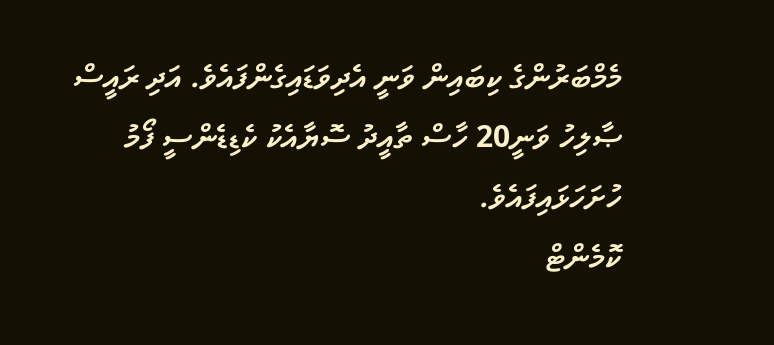މެމްބަރުންގެ ކިބައިން ވަނީ އެދިވަޑައިގެންފައެވެ. އަދި ރައީސް ޞާލިހު ވަނީ20 ހާސް ތާއީދު ސޮޔާއެކު ކެޑިޑެންސީ ފޯމު ހުށަހަޅައިފައެވެ.
ކޮމެންޓް